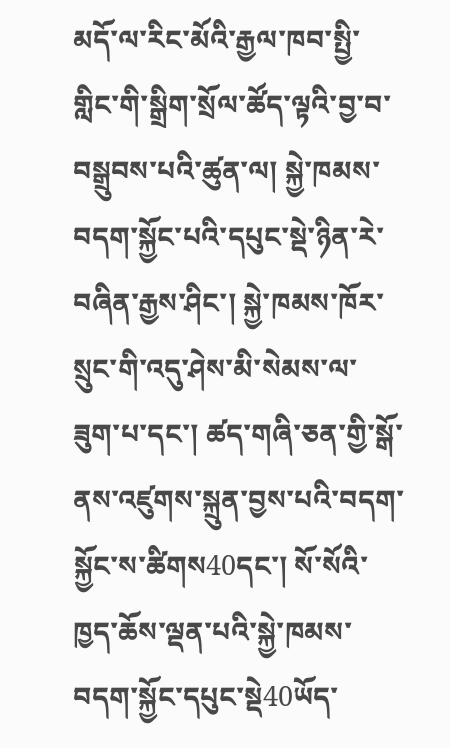མདོ་ལ་རིང་མོའི་རྒྱལ་ཁབ་སྤྱི་གླིང་གི་སྒྲིག་སྲོལ་ཚོད་ལྟའི་བྱ་བ་བསྒྲུབས་པའི་ཚུན་ལ། སྐྱེ་ཁམས་བདག་སྐྱོང་པའི་དཔུང་སྡེ་ཉིན་རེ་བཞིན་རྒྱས་ཤིང་། སྐྱེ་ཁམས་ཁོར་སྲུང་གི་འདུ་ཤེས་མི་སེམས་ལ་ཟུག་པ་དང་། ཚད་གཞི་ཅན་གྱི་སྒོ་ནས་འཛུགས་སྐྲུན་བྱས་པའི་བདག་སྐྱོང་ས་ཚིགས40དང་། སོ་སོའི་ཁྱད་ཆོས་ལྡན་པའི་སྐྱེ་ཁམས་བདག་སྐྱོང་དཔུང་སྡེ40ཡོད་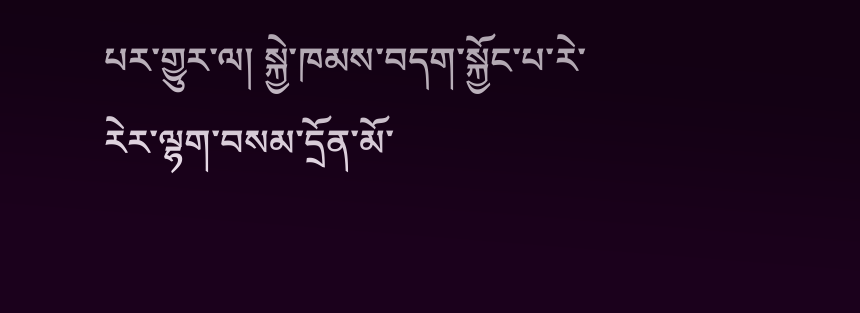པར་གྱུར་ལ། སྐྱེ་ཁམས་བདག་སྐྱོང་པ་རེ་རེར་ལྷག་བསམ་དྲོན་མོ་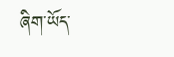ཞིག་ཡོད་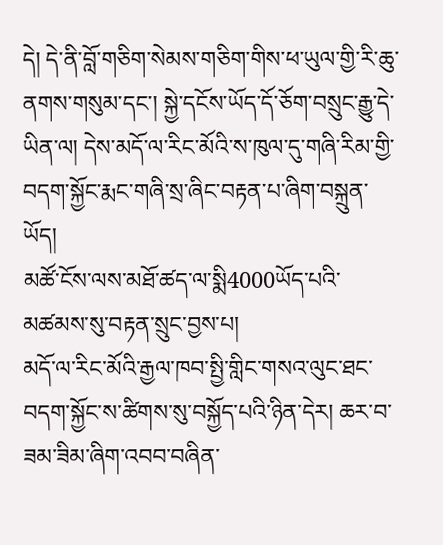དེ། དེ་ནི་བློ་གཅིག་སེམས་གཅིག་གིས་ཕ་ཡུལ་གྱི་རི་ཆུ་ནགས་གསུམ་དང་། སྐྱེ་དངོས་ཡོད་དོ་ཅོག་བསྲུང་རྒྱུ་དེ་ཡིན་ལ། དེས་མདོ་ལ་རིང་མོའི་ས་ཁུལ་དུ་གཞི་རིམ་གྱི་བདག་སྐྱོང་རྨང་གཞི་སྲ་ཞིང་བརྟན་པ་ཞིག་བསྐྲུན་ཡོད།
མཚོ་ངོས་ལས་མཐོ་ཚད་ལ་སྨི4000ཡོད་པའི་མཚམས་སུ་བརྟན་སྲུང་བྱས་པ།
མདོ་ལ་རིང་མོའི་རྒྱལ་ཁབ་སྤྱི་གླིང་གསའ་ལུང་ཐང་བདག་སྐྱོང་ས་ཚིགས་སུ་བསྐྱོད་པའི་ཉིན་དེར། ཆར་བ་ཟམ་ཟིམ་ཞིག་འབབ་བཞིན་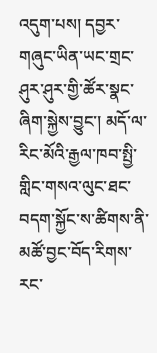འདུག་པས། དབྱར་གཞུང་ཡིན་ཡང་གྲང་ཤུར་ཤུར་གྱི་ཚོར་སྣང་ཞིག་སྐྱེས་བྱུང་། མདོ་ལ་རིང་མོའི་རྒྱལ་ཁབ་སྤྱི་གླིང་གསའ་ལུང་ཐང་བདག་སྐྱོང་ས་ཚིགས་ནི་མཚོ་བྱང་བོད་རིགས་རང་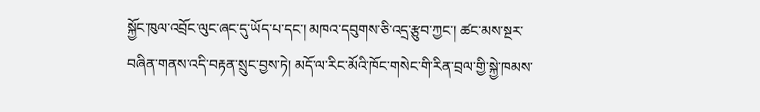སྐྱོང་ཁུལ་འབྲོང་ལུང་ཞང་དུ་ཡོད་པ་དང་། མཁའ་དབུགས་ཅི་འདྲ་རྩུབ་ཀྱང་། ཚང་མས་སྔར་བཞིན་གནས་འདི་བརྟན་སྲུང་བྱས་ཏེ། མདོ་ལ་རིང་མོའི་ཁོང་གསེང་གི་རིན་བྲལ་གྱི་སྐྱེ་ཁམས་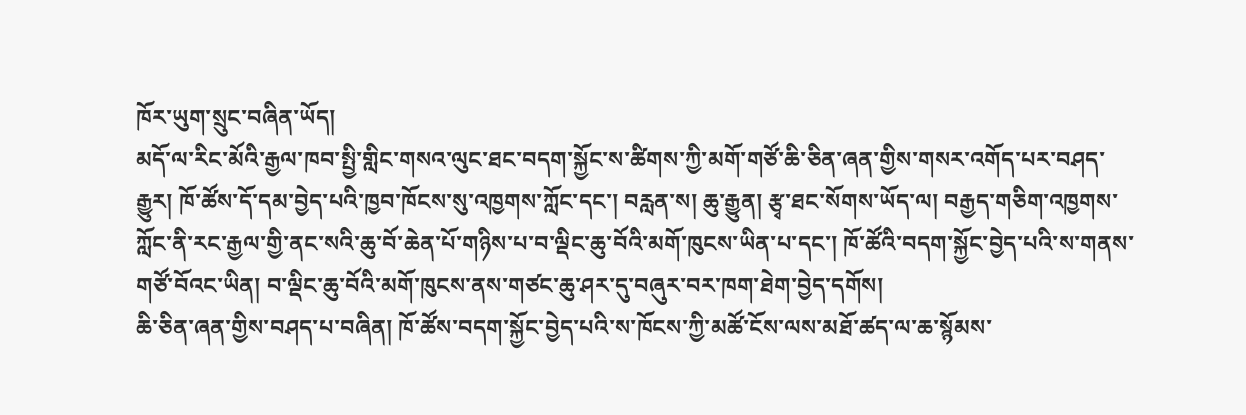ཁོར་ཡུག་སྲུང་བཞིན་ཡོད།
མདོ་ལ་རིང་མོའི་རྒྱལ་ཁབ་སྤྱི་གླིང་གསའ་ལུང་ཐང་བདག་སྐྱོང་ས་ཚིགས་ཀྱི་མགོ་གཙོ་ཆི་ཅིན་ཞན་གྱིས་གསར་འགོད་པར་བཤད་རྒྱུར། ཁོ་ཚོས་དོ་དམ་བྱེད་པའི་ཁྱབ་ཁོངས་སུ་འཁྱགས་ཀློང་དང་། བརླན་ས། ཆུ་རྒྱུན། རྩྭ་ཐང་སོགས་ཡོད་ལ། བརྒྱད་གཅིག་འཁྱགས་ཀློང་ནི་རང་རྒྱལ་གྱི་ནང་སའི་ཆུ་བོ་ཆེན་པོ་གཉིས་པ་བ་ལྡིང་ཆུ་བོའི་མགོ་ཁུངས་ཡིན་པ་དང་། ཁོ་ཚོའི་བདག་སྐྱོང་བྱེད་པའི་ས་གནས་གཙོ་བོའང་ཡིན། བ་ལྡིང་ཆུ་བོའི་མགོ་ཁུངས་ནས་གཙང་ཆུ་ཤར་དུ་བཞུར་བར་ཁག་ཐེག་བྱེད་དགོས།
ཆི་ཅིན་ཞན་གྱིས་བཤད་པ་བཞིན། ཁོ་ཚོས་བདག་སྐྱོང་བྱེད་པའི་ས་ཁོངས་ཀྱི་མཚོ་ངོས་ལས་མཐོ་ཚད་ལ་ཆ་སྙོམས་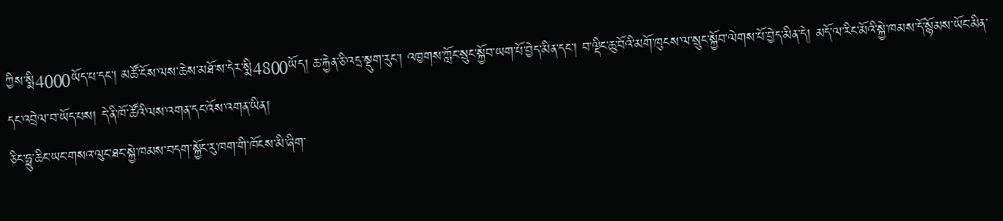ཀྱིས་སྨི4000ཡོད་པ་དང་། མཚོ་ངོས་ལས་ཆེས་མཐོ་ས་དེར་སྨི4800ཡོད། ཆ་རྐྱེན་ཅི་འདྲ་སྡུག་རུང་། འཁྱགས་ཀློང་སྲུང་སྐྱོབ་ཡག་པོ་བྱེད་མིན་དང་། བ་ལྡིང་ཆུ་བོའི་མགོ་ཁུངས་ལ་སྲུང་སྐྱོབ་ལེགས་པོ་བྱེད་མིན་དེ། མདོ་ལ་རིང་མོའི་སྐྱེ་ཁམས་དོ་སྙོམས་ཡོང་མིན་དང་འབྲེལ་བ་ཡོད་པས། དེ་ནི་ཁོ་ཚོའི་ལས་འགན་དང་འོས་འགན་ཡིན།
ཅིང་ཧྥུ་ཆིང་ཡང་གསའ་ལུང་ཐང་སྐྱེ་ཁམས་བདག་སྐྱོང་རུ་ཁག་གི་ཁོངས་མི་ཞིག་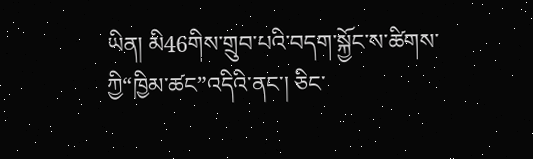ཡིན། མི46གིས་གྲུབ་པའི་བདག་སྐྱོང་ས་ཚིགས་ཀྱི“ཁྱིམ་ཚང”འདིའི་ནང་། ཅིང་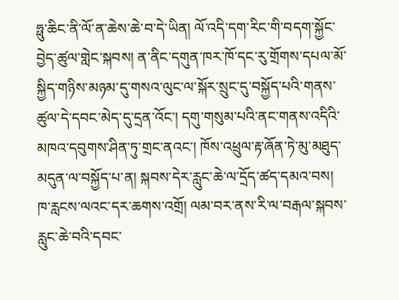ཧྥུ་ཆིང་ནི་ལོ་ན་ཆེས་ཆེ་བ་དེ་ཡིན། ལོ་འདི་དག་རིང་གི་བདག་སྐྱོང་བྱེད་ཚུལ་གླེང་སྐབས། ན་ནིང་དགུན་ཁར་ཁོ་དང་རུ་གྲོགས་དཔལ་མོ་སྐྱིད་གཉིས་མཉམ་དུ་གསའ་ལུང་ལ་སྐོར་སྲུང་དུ་བསྐྱོད་པའི་གནས་ཚུལ་དེ་དབང་མེད་དུ་དྲན་འོང་། དགུ་གསུམ་པའི་ནང་གནས་འདིའི་མཁའ་དབུགས་ཤིན་ཏུ་གྲང་ནའང་། ཁོས་འཕྲུལ་རྟ་ཞོན་ཏེ་མུ་མཐུད་མདུན་ལ་བསྐྱོད་པ་ན། སྐབས་དེར་རླུང་ཆེ་ལ་དྲོད་ཚད་དམའ་བས། ཁ་རླངས་ལའང་དར་ཆགས་འགྲོ། ལམ་བར་ནས་རི་ལ་བརྒལ་སྐབས་རླུང་ཆེ་བའི་དབང་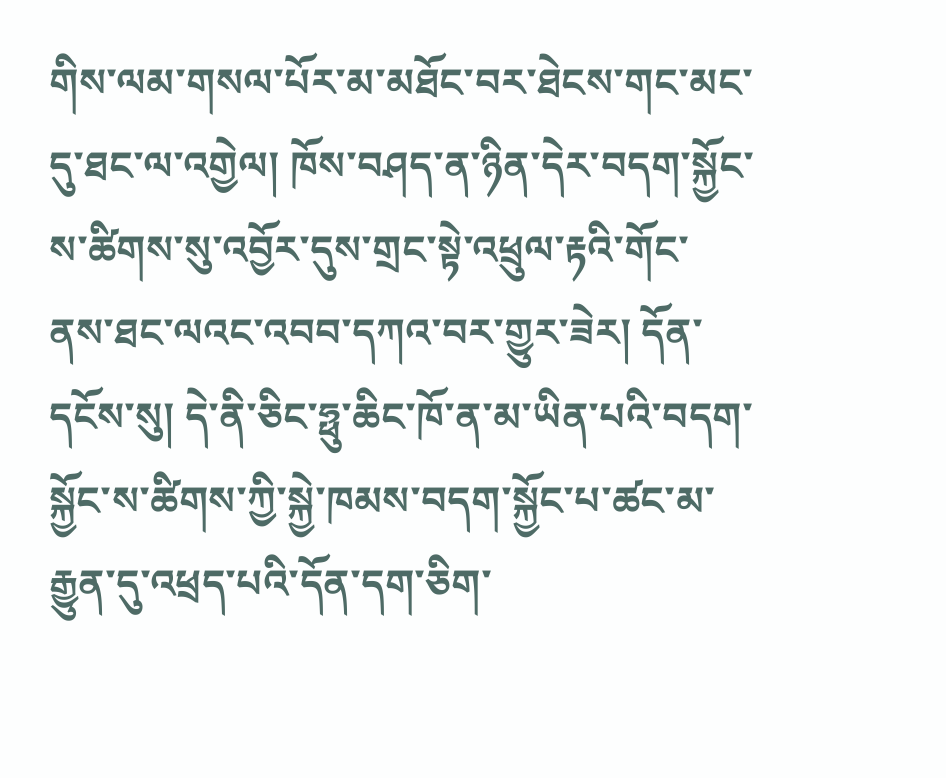གིས་ལམ་གསལ་པོར་མ་མཐོང་བར་ཐེངས་གང་མང་དུ་ཐང་ལ་འགྱེལ། ཁོས་བཤད་ན་ཉིན་དེར་བདག་སྐྱོང་ས་ཚིགས་སུ་འབྱོར་དུས་གྲང་སྟེ་འཕྲུལ་རྟའི་གོང་ནས་ཐང་ལའང་འབབ་དཀའ་བར་གྱུར་ཟེར། དོན་དངོས་སུ། དེ་ནི་ཅིང་ཧྥུ་ཆིང་ཁོ་ན་མ་ཡིན་པའི་བདག་སྐྱོང་ས་ཚིགས་ཀྱི་སྐྱེ་ཁམས་བདག་སྐྱོང་པ་ཚང་མ་རྒྱུན་དུ་འཕྲད་པའི་དོན་དག་ཅིག་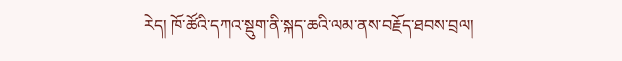རེད། ཁོ་ཚོའི་དཀའ་སྡུག་ནི་སྐད་ཆའི་ལམ་ནས་བརྗོད་ཐབས་བྲལ།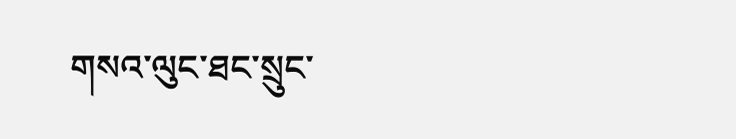གསའ་ལུང་ཐང་སྲུང་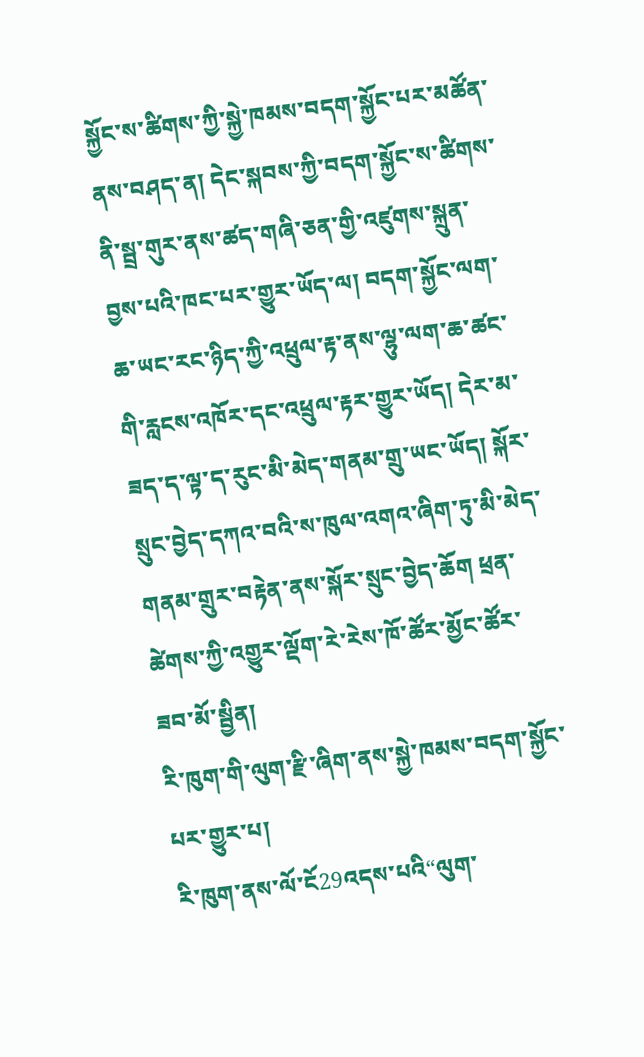སྐྱོང་ས་ཚིགས་ཀྱི་སྐྱེ་ཁམས་བདག་སྐྱོང་པར་མཚོན་ནས་བཤད་ན། དེང་སྐབས་ཀྱི་བདག་སྐྱོང་ས་ཚིགས་ནི་སྦྲ་གུར་ནས་ཚད་གཞི་ཅན་གྱི་འཛུགས་སྐྲུན་བྱས་པའི་ཁང་པར་གྱུར་ཡོད་ལ། བདག་སྐྱོང་ལག་ཆ་ཡང་རང་ཉིད་ཀྱི་འཕྲུལ་རྟ་ནས་ལྷུ་ལག་ཆ་ཚང་གི་རླངས་འཁོར་དང་འཕྲུལ་རྟར་གྱུར་ཡོད། དེར་མ་ཟད་ད་ལྟ་ད་རུང་མི་མེད་གནམ་གྲུ་ཡང་ཡོད། སྐོར་སྲུང་བྱེད་དཀའ་བའི་ས་ཁུལ་འགའ་ཞིག་ཏུ་མི་མེད་གནམ་གྲུར་བརྟེན་ནས་སྐོར་སྲུང་བྱེད་ཆོག ཕྲན་ཚེགས་ཀྱི་འགྱུར་ལྡོག་རེ་རེས་ཁོ་ཚོར་མྱོང་ཚོར་ཟབ་མོ་སྦྱིན།
རི་ཁུག་གི་ལུག་རྫི་ཞིག་ནས་སྐྱེ་ཁམས་བདག་སྐྱོང་པར་གྱུར་པ།
རི་ཁུག་ནས་ལོ་ངོ29འདས་པའི“ལུག་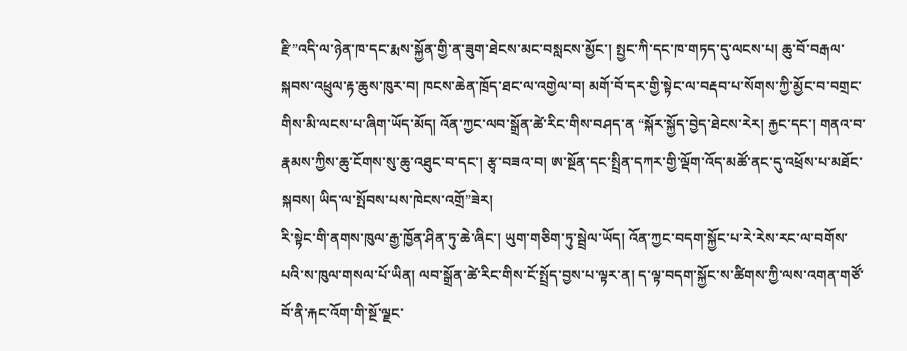རྫི”འདི་ལ་ཉེན་ཁ་དང་རྨས་སྐྱོན་གྱི་ན་ཟུག་ཐེངས་མང་བསླངས་མྱོང་། སྤྱང་ཀི་དང་ཁ་གཏད་དུ་ལངས་པ། ཆུ་བོ་བརྒལ་སྐབས་འཕྲུལ་རྟ་ཆུས་ཁུར་བ། ཁངས་ཆེན་ཁྲོད་ཐང་ལ་འགྱེལ་བ། མགོ་བོ་དར་གྱི་སྟེང་ལ་བརྡབ་པ་སོགས་ཀྱི་མྱོང་བ་བགྲང་གིས་མི་ལངས་པ་ཞིག་ཡོད་མོད། འོན་ཀྱང་ལབ་སྒྲོན་ཚེ་རིང་གིས་བཤད་ན “སྐོར་སྐྱོད་བྱེད་ཐེངས་རེར། རྐྱང་དང་། གནའ་བ་རྣམས་ཀྱིས་ཆུ་ངོགས་སུ་ཆུ་འཐུང་བ་དང་། རྩྭ་བཟའ་བ། ཨ་སྔོན་དང་སྤྲིན་དཀར་གྱི་ལྡོག་འོད་མཚོ་ནང་དུ་འཕྲོས་པ་མཐོང་སྐབས། ཡིད་ལ་སྤོབས་པས་ཁེངས་འགྲོ”ཟེར།
རི་སྟེང་གི་ནགས་ཁུལ་རྒྱ་ཁྱོན་ཤིན་ཏུ་ཆེ་ཞིང་། ཡུག་གཅིག་ཏུ་སྦྲེལ་ཡོད། འོན་ཀྱང་བདག་སྐྱོང་པ་རེ་རེས་རང་ལ་བགོས་པའི་ས་ཁུལ་གསལ་པོ་ཡིན། ལབ་སྒྲོན་ཚེ་རིང་གིས་ངོ་སྤྲོད་བྱས་པ་ལྟར་ན། ད་ལྟ་བདག་སྐྱོང་ས་ཚིགས་ཀྱི་ལས་འགན་གཙོ་བོ་ནི་རྐང་འོག་གི་སྔོ་ལྗང་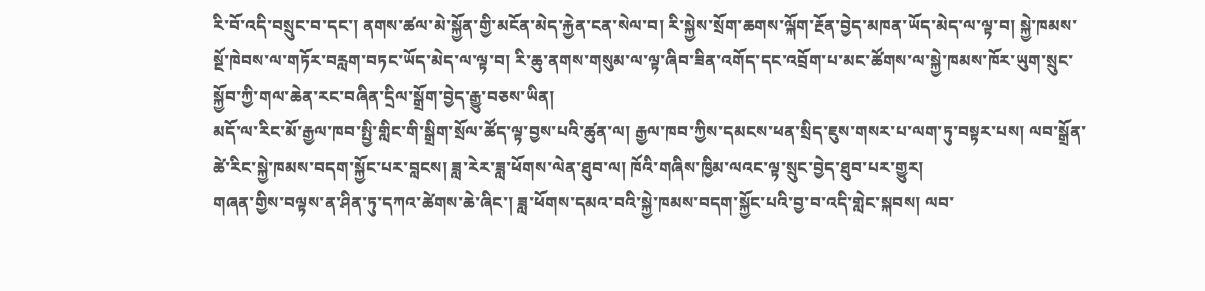རི་བོ་འདི་བསྲུང་བ་དང་། ནགས་ཚལ་མེ་སྐྱོན་གྱི་མངོན་མེད་རྐྱེན་ངན་སེལ་བ། རི་སྐྱེས་སྲོག་ཆགས་ལྐོག་རྔོན་བྱེད་མཁན་ཡོད་མེད་ལ་ལྟ་བ། སྐྱེ་ཁམས་སྔོ་ཁེབས་ལ་གཏོར་བརླག་བཏང་ཡོད་མེད་ལ་ལྟ་བ། རི་ཆུ་ནགས་གསུམ་ལ་ལྟ་ཞིབ་ཟིན་འགོད་དང་འབྲོག་པ་མང་ཚོགས་ལ་སྐྱེ་ཁམས་ཁོར་ཡུག་སྲུང་སྐྱོབ་ཀྱི་གལ་ཆེན་རང་བཞིན་དྲིལ་སྒྲོག་བྱེད་རྒྱུ་བཅས་ཡིན།
མདོ་ལ་རིང་མོ་རྒྱལ་ཁབ་སྤྱི་གླིང་གི་སྒྲིག་སྲོལ་ཚོད་ལྟ་བྱས་པའི་ཚུན་ལ། རྒྱལ་ཁབ་ཀྱིས་དམངས་ཕན་སྲིད་ཇུས་གསར་པ་ལག་ཏུ་བསྟར་པས། ལབ་སྒྲོན་ཚེ་རིང་སྐྱེ་ཁམས་བདག་སྐྱོང་པར་བླངས། ཟླ་རེར་ཟླ་ཕོགས་ལེན་ཐུབ་ལ། ཁོའི་གཞིས་ཁྱིམ་ལའང་ལྟ་སྲུང་བྱེད་ཐུབ་པར་གྱུར།
གཞན་གྱིས་བལྟས་ན་ཤིན་ཏུ་དཀའ་ཚེགས་ཆེ་ཞིང་། ཟླ་ཕོགས་དམའ་བའི་སྐྱེ་ཁམས་བདག་སྐྱོང་པའི་བྱ་བ་འདི་གླེང་སྐབས། ལབ་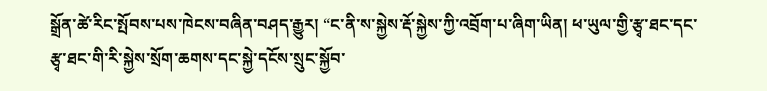སྒྲོན་ཚེ་རིང་སྤོབས་པས་ཁེངས་བཞིན་བཤད་རྒྱུར། “ང་ནི་ས་སྐྱེས་རྡོ་སྐྱེས་ཀྱི་འབྲོག་པ་ཞིག་ཡིན། ཕ་ཡུལ་གྱི་རྩྭ་ཐང་དང་རྩྭ་ཐང་གི་རི་སྐྱེས་སྲོག་ཆགས་དང་སྐྱེ་དངོས་སྲུང་སྐྱོབ་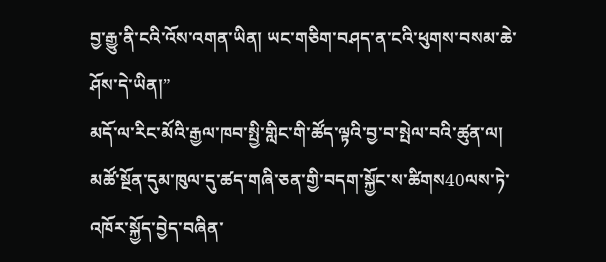བྱ་རྒྱུ་ནི་ངའི་འོས་འགན་ཡིན། ཡང་གཅིག་བཤད་ན་ངའི་ཕུགས་བསམ་ཆེ་ཤོས་དེ་ཡིན།”
མདོ་ལ་རིང་མོའི་རྒྱལ་ཁབ་སྤྱི་གླིང་གི་ཚོད་ལྟའི་བྱ་བ་སྤེལ་བའི་ཚུན་ལ། མཚོ་སྔོན་དུམ་ཁུལ་དུ་ཚད་གཞི་ཅན་གྱི་བདག་སྐྱོང་ས་ཚིགས40ལས་ཏེ་འཁོར་སྐྱོད་བྱེད་བཞིན་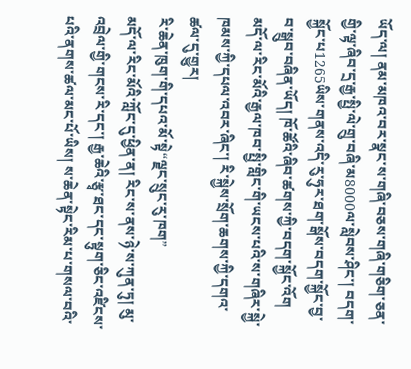ཡོད་ལ། ནམ་མཁའ་བར་སྣང་ས་གཞི་བཅས་གཞི་གཅིག་ཅན་གྱི་ལྟ་ཞིབ་དྲ་རྒྱ་སྤྱི་ལེ་གྲུ་བཞི་མ8000ལ་སླེབས་ཤིང་། བདག་སྐྱོང་པ1265ཡིས་གནས་འདི་རུ་ཧུར་ཐག་སྒོས་བདག་སྐྱོང་བྱ་བ་སྒྲུབ་བཞིན་ཡོད། ཁོ་ཚོའི་ཞིབ་ཚགས་ཀྱི་བདག་སྐྱོང་འོག མདོ་ལ་རིང་མོའི་རྒྱལ་ཁབ་སྤྱི་གླིང་གི་ཡངས་པའི་ས་གཞིར་སྐྱེ་ཁམས་ཀྱི་དཔལ་འབར་ཞིང་། རི་སྐྱེས་སྲོག་ཆགས་ཀྱི་དགའ་ཚལ་དུ་གྱུར།
རི་ཆེན་ཁུག་གི་དཔའ་མོ་སྟེ“ལྗང་སྲུང་རུ་ཁག”
མདོ་ལ་རིང་མོའི་ཀློང་དུ་ཕྱིན་ན། རིང་ས་ནས་ཉེ་ས་ཀུན་ཏུ། མུ་འབྲེལ་གྱི་གངས་རི་དང་། རྒྱ་ཆེའི་རྩྭ་ཐང་དང་སྟུག་ཅིང་འཛིངས་པའི་ནགས་ཚལ་མང་པོ་ཡིས། ས་ཆེན་སྟེང་རིམ་པ་གསལ་བའི་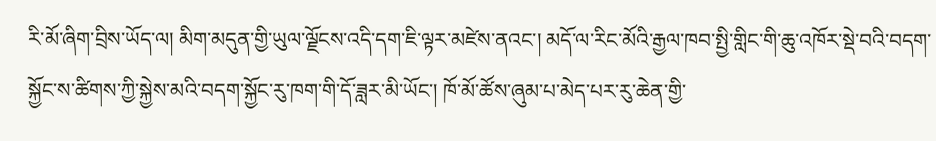རི་མོ་ཞིག་བྲིས་ཡོད་ལ། མིག་མདུན་གྱི་ཡུལ་ལྗོངས་འདི་དག་ཇི་ལྟར་མཛེས་ནའང་། མདོ་ལ་རིང་མོའི་རྒྱལ་ཁབ་སྤྱི་གླིང་གི་ཆུ་འཁོར་སྡེ་བའི་བདག་སྐྱོང་ས་ཚིགས་ཀྱི་སྐྱེས་མའི་བདག་སྐྱོང་རུ་ཁག་གི་དོ་ཟླར་མི་ཡོང་། ཁོ་མོ་ཚོས་ཞུམ་པ་མེད་པར་རུ་ཆེན་གྱི་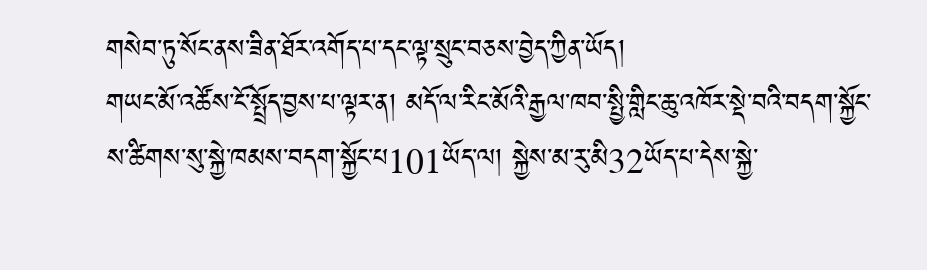གསེབ་ཏུ་སོང་ནས་ཟིན་ཐོར་འགོད་པ་དང་ལྟ་སྲུང་བཅས་བྱེད་ཀྱིན་ཡོད།
གཡང་མོ་འཚོས་ངོ་སྤྲོད་བྱས་པ་ལྟར་ན། མདོ་ལ་རིང་མོའི་རྒྱལ་ཁབ་སྤྱི་གླིང་ཆུ་འཁོར་སྡེ་བའི་བདག་སྐྱོང་ས་ཚིགས་སུ་སྐྱེ་ཁམས་བདག་སྐྱོང་པ101ཡོད་ལ། སྐྱེས་མ་རུ་མི32ཡོད་པ་དེས་སྐྱེ་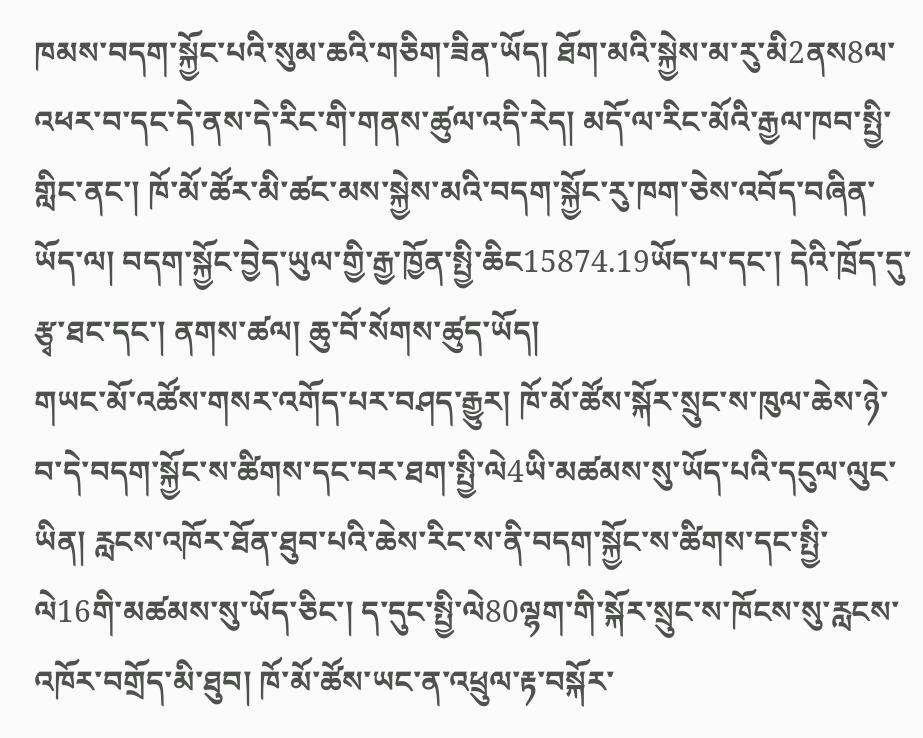ཁམས་བདག་སྐྱོང་པའི་སུམ་ཆའི་གཅིག་ཟིན་ཡོད། ཐོག་མའི་སྐྱེས་མ་རུ་མི2ནས8ལ་འཕར་བ་དང་དེ་ནས་དེ་རིང་གི་གནས་ཚུལ་འདི་རེད། མདོ་ལ་རིང་མོའི་རྒྱལ་ཁབ་སྤྱི་གླིང་ནང་། ཁོ་མོ་ཚོར་མི་ཚང་མས་སྐྱེས་མའི་བདག་སྐྱོང་རུ་ཁག་ཅེས་འབོད་བཞིན་ཡོད་ལ། བདག་སྐྱོང་བྱེད་ཡུལ་གྱི་རྒྱ་ཁྱོན་སྤྱི་ཆིང15874.19ཡོད་པ་དང་། དེའི་ཁྲོད་དུ་རྩྭ་ཐང་དང་། ནགས་ཚལ། ཆུ་བོ་སོགས་ཚུད་ཡོད།
གཡང་མོ་འཚོས་གསར་འགོད་པར་བཤད་རྒྱུར། ཁོ་མོ་ཚོས་སྐོར་སྲུང་ས་ཁུལ་ཆེས་ཉེ་བ་དེ་བདག་སྐྱོང་ས་ཚིགས་དང་བར་ཐག་སྤྱི་ལེ4ཡི་མཚམས་སུ་ཡོད་པའི་དངུལ་ལུང་ཡིན། རླངས་འཁོར་ཐོན་ཐུབ་པའི་ཆེས་རིང་ས་ནི་བདག་སྐྱོང་ས་ཚིགས་དང་སྤྱི་ལེ16གི་མཚམས་སུ་ཡོད་ཅིང་། ད་དུང་སྤྱི་ལེ80ལྷག་གི་སྐོར་སྲུང་ས་ཁོངས་སུ་རླངས་འཁོར་བགྲོད་མི་ཐུབ། ཁོ་མོ་ཚོས་ཡང་ན་འཕྲུལ་རྟ་བསྐོར་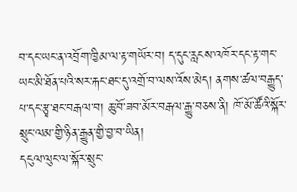བ་དང་ཡང་ན་འབྲོག་ཁྱིམ་ལ་རྟ་གཡོར་བ། ད་དུང་རླངས་འཁོར་དང་རྟ་གང་ཡང་མི་ཐོན་པའི་སར་རྐང་ཐང་དུ་འགྲོ་བ་ལས་འོས་མེད། ནགས་ཚལ་བརྒྱུད་པ་དང་རྩྭ་ཐང་བརྒལ་བ། ཆུ་བོ་ཟབ་མོར་བརྒལ་རྒྱུ་བཅས་ནི། ཁོ་མོ་ཚོའི་སྐོར་སྲུང་ལམ་གྱི་ཉིན་རྒྱུན་གྱི་བྱ་བ་ཡིན།
དངུལ་ལུང་ལ་སྐོར་སྲུང་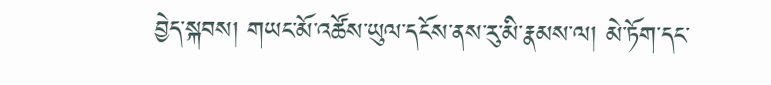བྱེད་སྐབས། གཡང་མོ་འཚོས་ཡུལ་དངོས་ནས་རུ་མི་རྣམས་ལ། མེ་ཏོག་དང་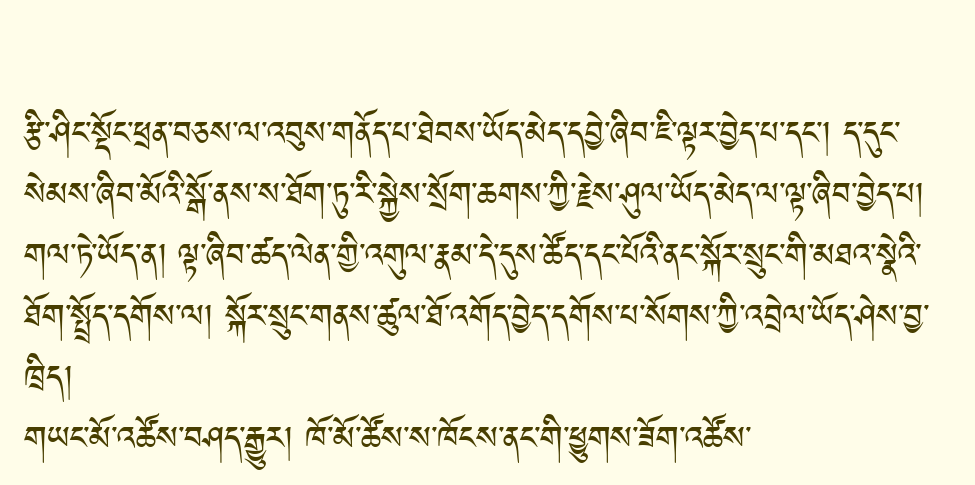རྩི་ཤིང་སྡོང་ཕྲན་བཅས་ལ་འབུས་གནོད་པ་ཐེབས་ཡོད་མེད་དབྱེ་ཞིབ་ཇི་ལྟར་བྱེད་པ་དང་། ད་དུང་སེམས་ཞིབ་མོའི་སྒོ་ནས་ས་ཐོག་ཏུ་རི་སྐྱེས་སྲོག་ཆགས་ཀྱི་རྗེས་ཤུལ་ཡོད་མེད་ལ་ལྟ་ཞིབ་བྱེད་པ། གལ་ཏེ་ཡོད་ན། ལྟ་ཞིབ་ཚད་ལེན་གྱི་འགུལ་རྣམ་དེ་དུས་ཚོད་དང་པོའི་ནང་སྐོར་སྲུང་གི་མཐའ་སྣེའི་ཐོག་སྤྲོད་དགོས་ལ། སྐོར་སྲུང་གནས་ཚུལ་ཐོ་འགོད་བྱེད་དགོས་པ་སོགས་ཀྱི་འབྲེལ་ཡོད་ཤེས་བྱ་ཁྲིད།
གཡང་མོ་འཚོས་བཤད་རྒྱུར། ཁོ་མོ་ཚོས་ས་ཁོངས་ནང་གི་ཕྱུགས་ཟོག་འཚོས་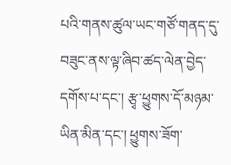པའི་གནས་ཚུལ་ཡང་གཙོ་གནད་དུ་བཟུང་ནས་ལྟ་ཞིབ་ཚད་ལེན་བྱེད་དགོས་པ་དང་། རྩྭ་ཕྱུགས་དོ་མཉམ་ཡིན་མིན་དང་། ཕྱུགས་ཟོག་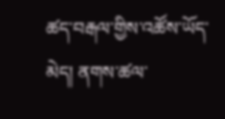ཚད་བརྒལ་གྱིས་འཚོས་ཡོད་མེད། ནགས་ཚལ་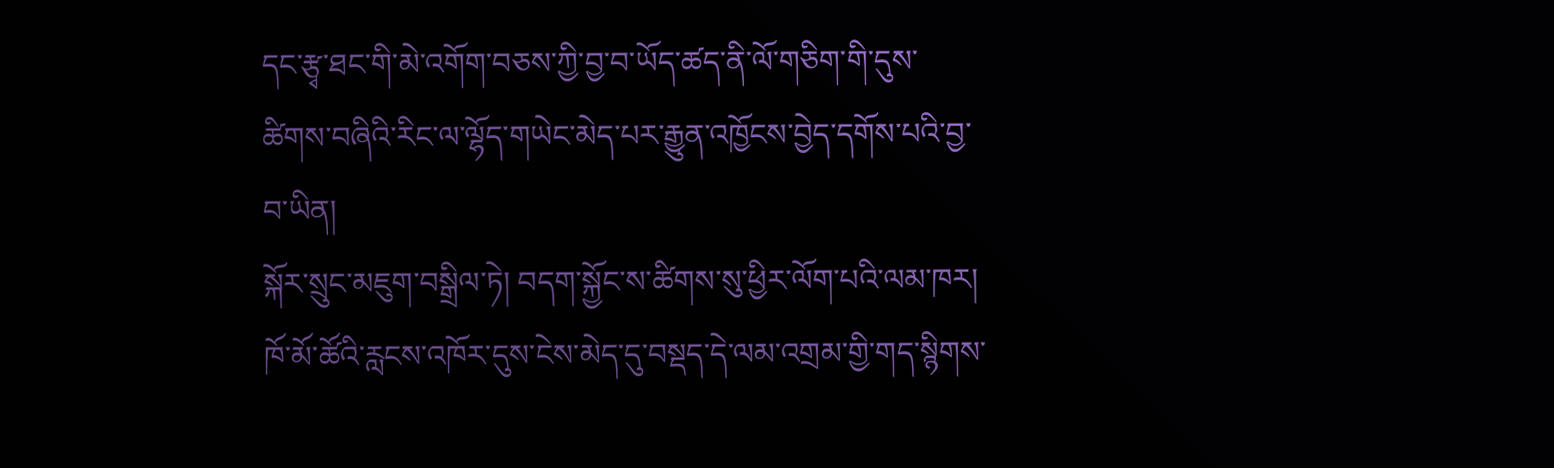དང་རྩྭ་ཐང་གི་མེ་འགོག་བཅས་ཀྱི་བྱ་བ་ཡོད་ཚད་ནི་ལོ་གཅིག་གི་དུས་ཚིགས་བཞིའི་རིང་ལ་ལྷོད་གཡེང་མེད་པར་རྒྱུན་འཁྱོངས་བྱེད་དགོས་པའི་བྱ་བ་ཡིན།
སྐོར་སྲུང་མཇུག་བསྒྲིལ་ཏེ། བདག་སྐྱོང་ས་ཚིགས་སུ་ཕྱིར་ལོག་པའི་ལམ་ཁར། ཁོ་མོ་ཚོའི་རླངས་འཁོར་དུས་ངེས་མེད་དུ་བསྡད་དེ་ལམ་འགྲམ་གྱི་གད་སྙིགས་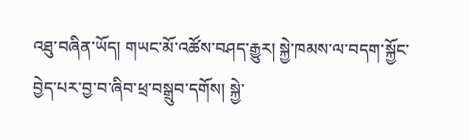འཐུ་བཞིན་ཡོད། གཡང་མོ་འཚོས་བཤད་རྒྱུར། སྐྱེ་ཁམས་ལ་བདག་སྐྱོང་བྱེད་པར་བྱ་བ་ཞིབ་ཕྲ་བསྒྲུབ་དགོས། སྐྱེ་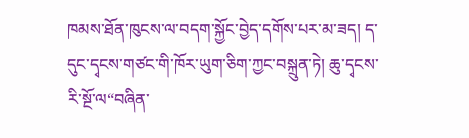ཁམས་ཐོན་ཁུངས་ལ་བདག་སྐྱོང་བྱེད་དགོས་པར་མ་ཟད། ད་དུང་དྭངས་གཙང་གི་ཁོར་ཡུག་ཅིག་ཀྱང་བསྐྲུན་ཏེ། ཆུ་དྭངས་རི་སྔོ་ལ“བཞིན་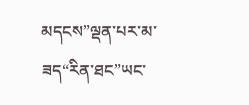མདངས”ལྡན་པར་མ་ཟད“རིན་ཐང”ཡང་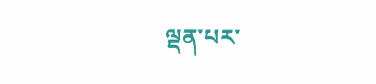ལྡན་པར་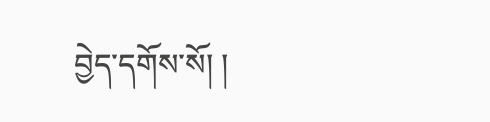བྱེད་དགོས་སོ། །